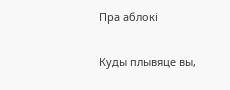Пра аблокі

Куды плывяце вы,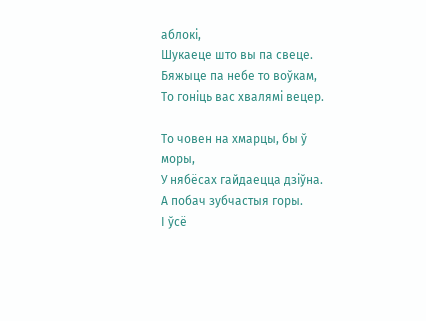аблокі,
Шукаеце што вы па свеце.
Бяжыце па небе то воўкам,
То гоніць вас хвалямі вецер.

То човен на хмарцы, бы ў моры,
У нябёсах гайдаецца дзіўна.
А побач зубчастыя горы.
І ўсё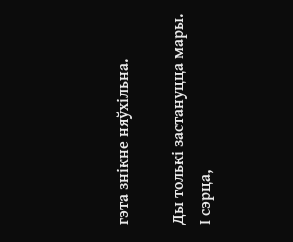гэта знікне няўхільна.

Ды толькі застануцца мары.
І сэрца,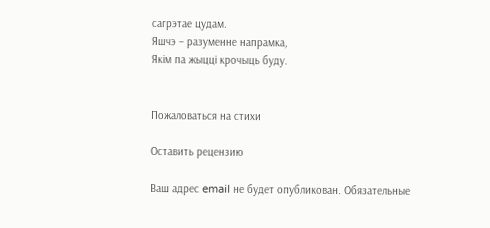сагрэтае цудам.
Яшчэ – разуменне напрамка,
Якім па жыцці крочыць буду.


Пожаловаться на стихи

Оставить рецензию

Ваш адрес email не будет опубликован. Обязательные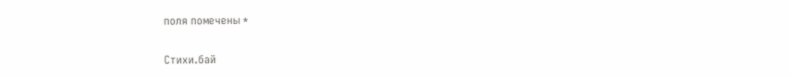поля помечены *

Стихи.бай